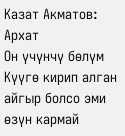Казат Акматов: Архат
Он үчүнчү бөлүм
Күүгө кирип алган айгыр болсо эми өзүн кармай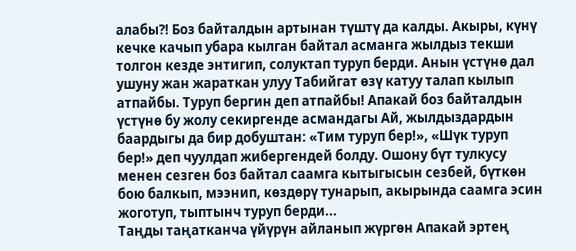алабы?! Боз байталдын артынан түштү да калды. Акыры, күнү кечке качып убара кылган байтал асманга жылдыз текши толгон кезде энтигип, солуктап туруп берди. Анын үстүнө дал ушуну жан жараткан улуу Табийгат өзү катуу талап кылып атпайбы. Туруп бергин деп атпайбы! Апакай боз байталдын үстүнө бу жолу секиргенде асмандагы Ай, жылдыздардын баардыгы да бир добуштан: «Тим туруп бер!», «Шүк туруп бер!» деп чуулдап жибергендей болду. Ошону бүт тулкусу менен сезген боз байтал саамга кытыгысын сезбей, бүткөн бою балкып, мээнип, көздөрү тунарып, акырында саамга эсин жоготуп, тыптынч туруп берди...
Таңды таңатканча үйүрүн айланып жүргөн Апакай эртең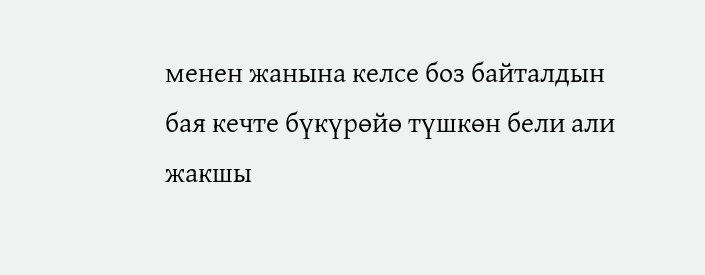менен жанына келсе боз байталдын бая кечте бүкүрөйө түшкөн бели али жакшы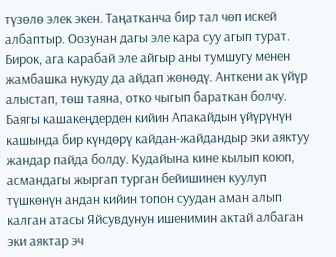түзөлө элек экен. Таңатканча бир тал чөп искей албаптыр. Оозунан дагы эле кара суу агып турат. Бирок, ага карабай эле айгыр аны тумшугу менен жамбашка нукуду да айдап жөнөдү. Анткени ак үйүр алыстап, төш таяна, отко чыгып бараткан болчу. Баягы кашакеңдерден кийин Апакайдын үйүрүнүн кашында бир күндөрү кайдан-жайдандыр эки аяктуу жандар пайда болду. Кудайына кине кылып коюп, асмандагы жыргап турган бейишинен куулуп түшкөнүн андан кийин топон суудан аман алып калган атасы Яйсувдунун ишенимин актай албаган эки аяктар эч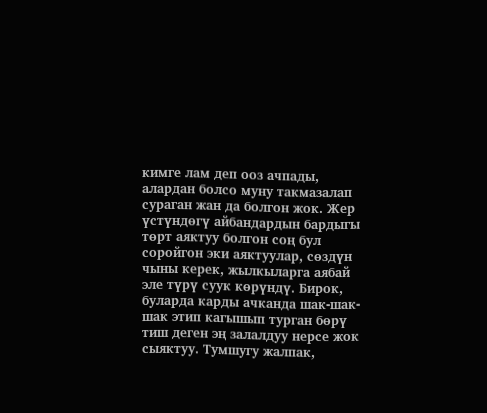кимге лам деп ооз ачпады, алардан болсо муну такмазалап сураган жан да болгон жок. Жер үстүндөгү айбандардын бардыгы төрт аяктуу болгон соң бул соройгон эки аяктуулар, сөздүн чыны керек, жылкыларга аябай эле түрү суук көрүндү. Бирок, буларда карды ачканда шак-шак-шак этип кагышып турган бөрү тиш деген эң залалдуу нерсе жок сыяктуу. Тумшугу жалпак,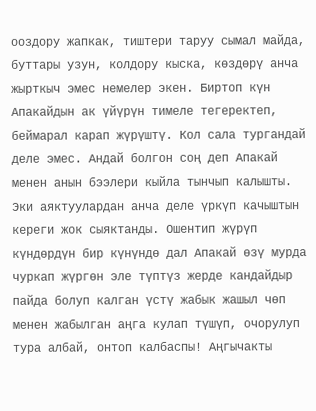ооздору жапкак, тиштери таруу сымал майда, буттары узун, колдору кыска, көздөрү анча жырткыч эмес немелер экен. Биртоп күн Апакайдын ак үйүрүн тимеле тегеректеп, беймарал карап жүрүштү. Кол сала тургандай деле эмес. Андай болгон соң деп Апакай менен анын бээлери кыйла тынчып калышты. Эки аяктуулардан анча деле үркүп качыштын кереги жок сыяктанды. Ошентип жүрүп күндөрдүн бир күнүндө дал Апакай өзү мурда чуркап жүргөн эле түптүз жерде кандайдыр пайда болуп калган үстү жабык жашыл чөп менен жабылган аңга кулап түшүп, очорулуп тура албай, онтоп калбаспы! Аңгычакты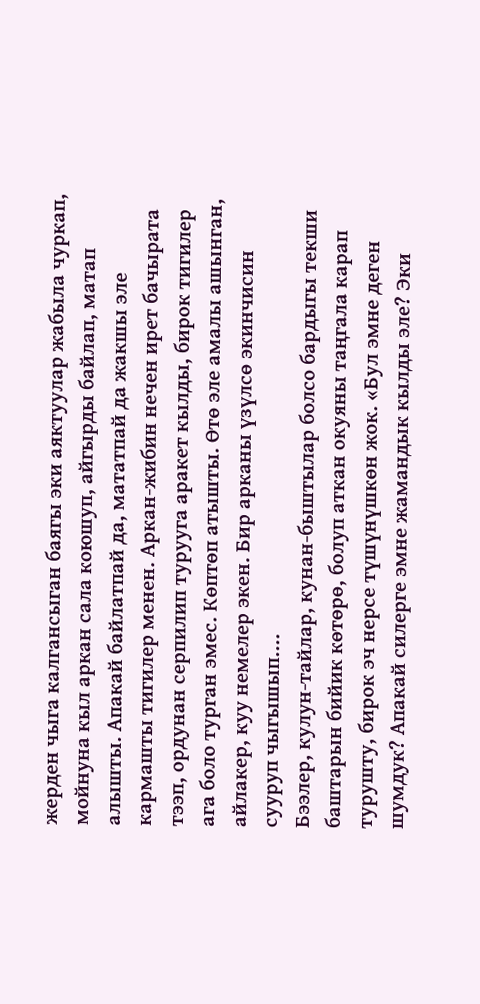жерден чыга калгансыган баягы эки аяктуулар жабыла чуркап, мойнуна кыл аркан сала коюшуп, айгырды байлап, матап алышты. Апакай байлатпай да, мататпай да жакшы эле кармашты тигилер менен. Аркан-жибин нечен ирет бачырата тээп, ордунан серпилип турууга аракет кылды, бирок тигилер ага боло турган эмес. Көптөп атышты. Өтө эле амалы ашынган, айлакер, куу немелер экен. Бир арканы үзүлсө экинчисин сууруп чыгышып....
Бээлер, кулун-тайлар, кунан-быштылар болсо бардыгы текши баштарын бийик көтөрө, болуп аткан окуяны таңгала карап турушту, бирок эч нерсе түшүнүшкөн жок. «Бул эмне деген шумдук? Апакай силерге эмне жамандык кылды эле? Эки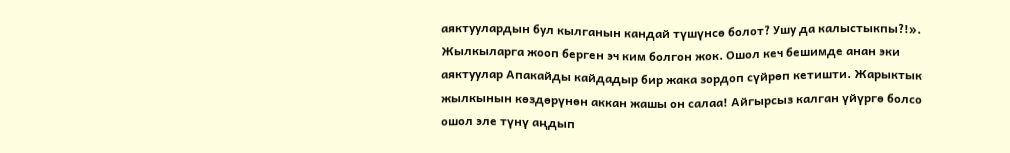аяктуулардын бул кылганын кандай түшүнсө болот? Ушу да калыстыкпы?!». Жылкыларга жооп берген эч ким болгон жок. Ошол кеч бешимде анан эки аяктуулар Апакайды кайдадыр бир жака зордоп сүйрөп кетишти. Жарыктык жылкынын көздөрүнөн аккан жашы он салаа! Айгырсыз калган үйүргө болсо ошол эле түнү аңдып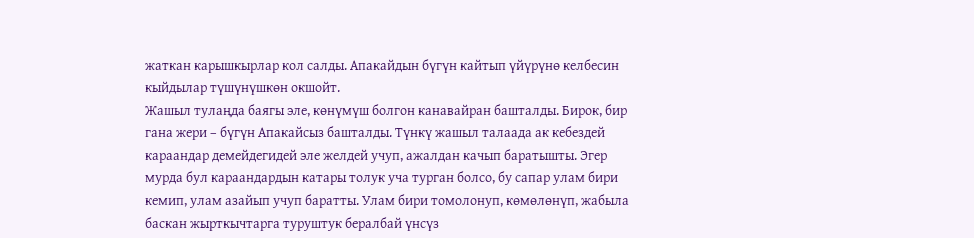жаткан карышкырлар кол салды. Апакайдын бүгүн кайтып үйүрүнө келбесин кыйдылар түшүнүшкөн окшойт.
Жашыл тулаңда баягы эле, көнүмүш болгон канавайран башталды. Бирок, бир гана жери – бүгүн Апакайсыз башталды. Түнкү жашыл талаада ак кебездей караандар демейдегидей эле желдей учуп, ажалдан качып баратышты. Эгер мурда бул караандардын катары толук уча турган болсо, бу сапар улам бири кемип, улам азайып учуп баратты. Улам бири томолонуп, көмөлөнүп, жабыла баскан жырткычтарга туруштук бералбай үнсүз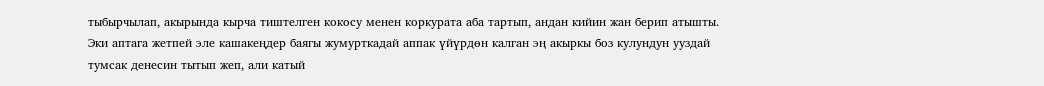тыбырчылап, акырында кырча тиштелген кокосу менен коркурата аба тартып, андан кийин жан берип атышты. Эки аптага жетпей эле кашакеңдер баягы жумурткадай аппак үйүрдөн калган эң акыркы боз кулундун ууздай тумсак денесин тытып жеп, али катый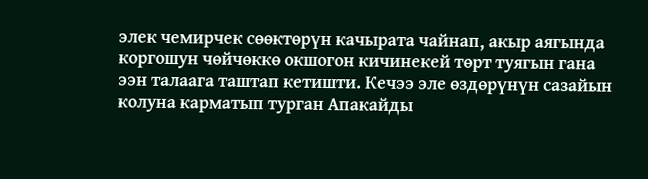элек чемирчек сөөктөрүн качырата чайнап, акыр аягында коргошун чөйчөккө окшогон кичинекей төрт туягын гана ээн талаага таштап кетишти. Кечээ эле өздөрүнүн сазайын колуна карматып турган Апакайды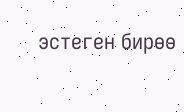эстеген бирөө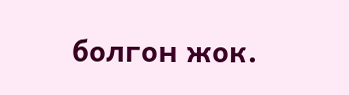болгон жок.